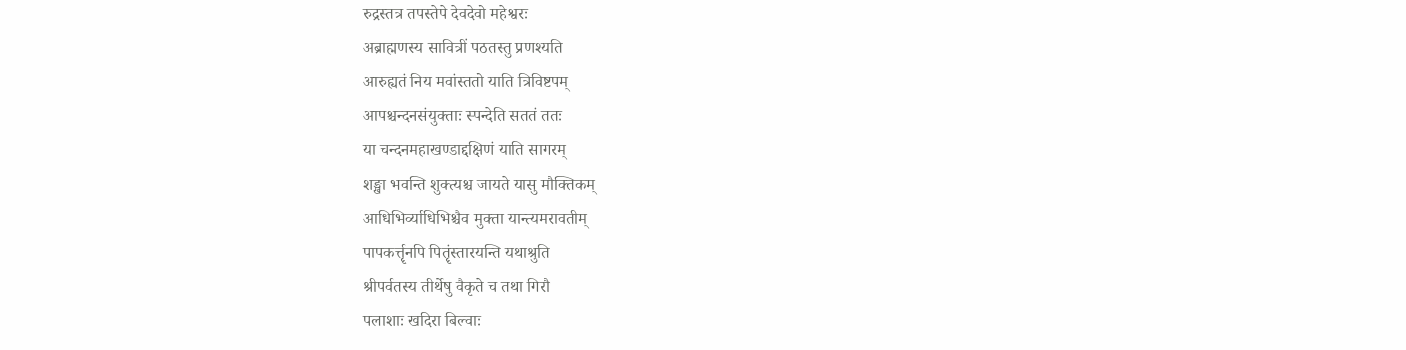रुद्रस्तत्र तपस्तेपे देवदेवो महेश्वरः
अब्राह्मणस्य सावित्रीं पठतस्तु प्रणश्यति
आरुह्यतं निय मवांस्ततो याति त्रिविष्टपम्
आपश्चन्दनसंयुक्ताः स्पन्देति सततं ततः
या चन्दनमहाखण्डाद्दक्षिणं याति सागरम्
शङ्खा भवन्ति शुक्त्यश्च जायते यासु मौक्तिकम्
आधिभिर्व्याधिभिश्चैव मुक्ता यान्त्यमरावतीम्
पापकर्त्तॄनपि पितॄंस्तारयन्ति यथाश्रुति
श्रीपर्वतस्य तीर्थेषु वैकृते च तथा गिरौ
पलाशाः खदिरा बिल्वाः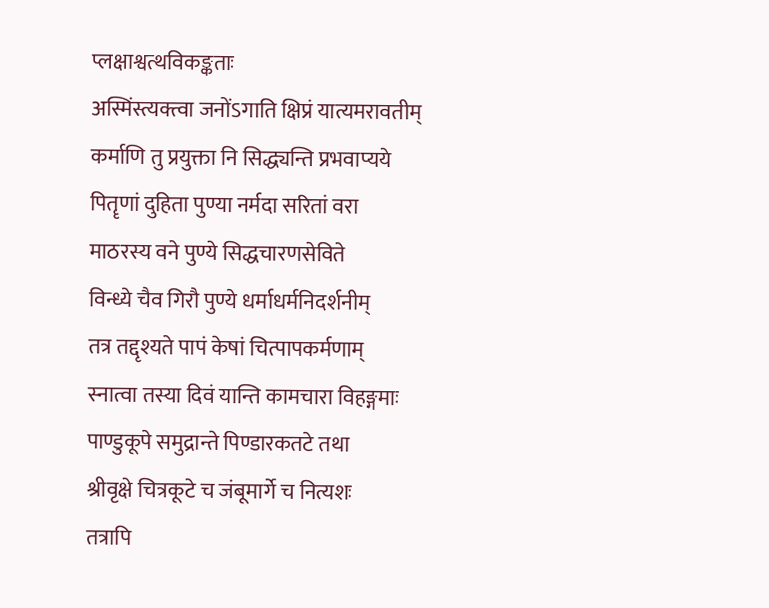प्लक्षाश्वत्थविकङ्कताः
अस्मिंस्त्यक्त्वा जनोंऽगाति क्षिप्रं यात्यमरावतीम्
कर्माणि तु प्रयुक्ता नि सिद्ध्यन्ति प्रभवाप्यये
पितॄणां दुहिता पुण्या नर्मदा सरितां वरा
माठरस्य वने पुण्ये सिद्धचारणसेविते
विन्ध्ये चैव गिरौ पुण्ये धर्माधर्मनिदर्शनीम्
तत्र तद्दृश्यते पापं केषां चित्पापकर्मणाम्
स्नात्वा तस्या दिवं यान्ति कामचारा विहङ्गमाः
पाण्डुकूपे समुद्रान्ते पिण्डारकतटे तथा
श्रीवृक्षे चित्रकूटे च जंबूमार्गे च नित्यशः
तत्रापि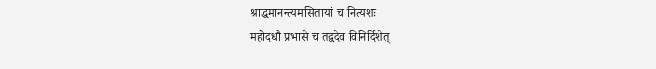श्राद्धमानन्त्यमसितायां च नित्यशः
महोदधौ प्रभासे च तद्वदेव विनिर्दिशेत्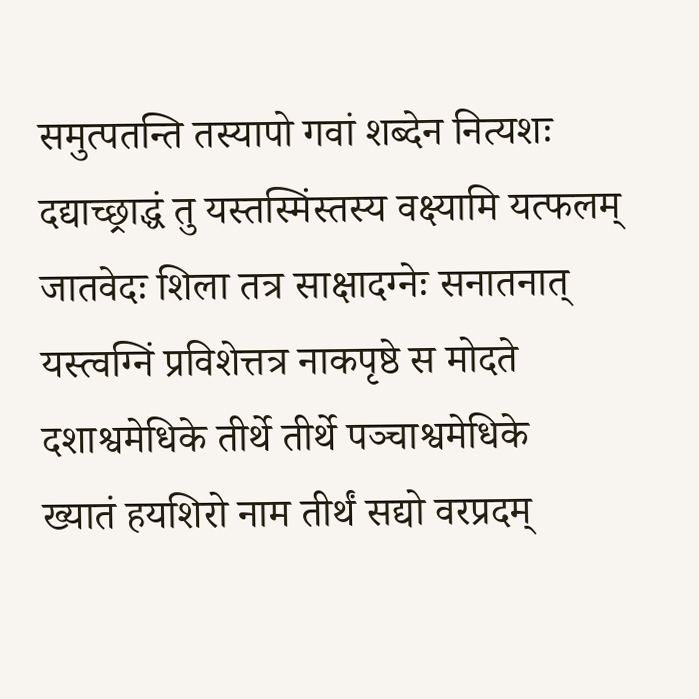समुत्पतन्ति तस्यापो गवां शब्देन नित्यशः
दद्याच्छ्राद्धं तु यस्तस्मिंस्तस्य वक्ष्यामि यत्फलम्
जातवेदः शिला तत्र साक्षादग्नेः सनातनात्
यस्त्वग्निं प्रविशेत्तत्र नाकपृष्ठे स मोदते
दशाश्वमेधिके तीर्थे तीर्थे पञ्चाश्वमेधिके
ख्यातं हयशिरो नाम तीर्थं सद्यो वरप्रदम्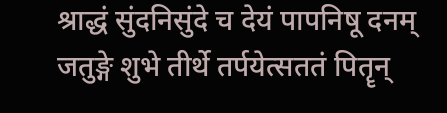श्राद्धं सुंदनिसुंदे च देयं पापनिषू दनम्
जतुङ्गे शुभे तीर्थे तर्पयेत्सततं पितॄन्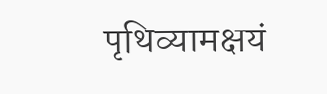पृथिव्यामक्षयं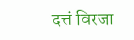दत्तं विरजा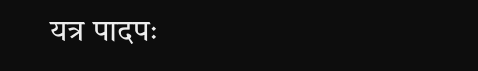यत्र पादपः